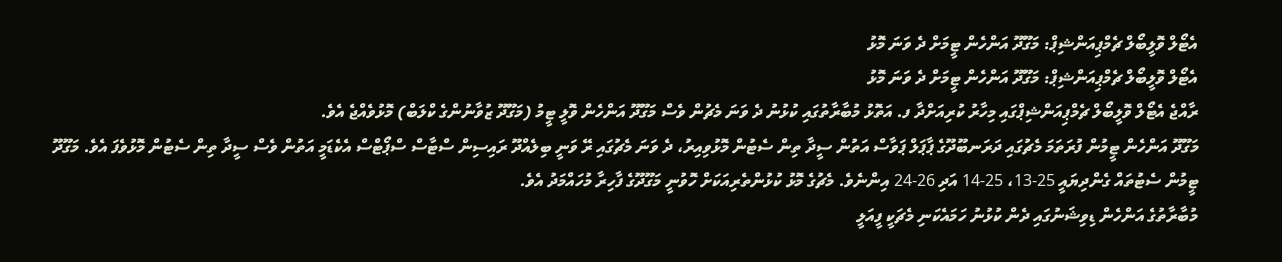އެޓޯލް ވޮލީބޯލް ޗެމްޕިއަންޝިޕް: މަގޫދޫ އަންހެން ޓީމަށް ދެ ވަނަ މޮޅު
އެޓޯލް ވޮލީބޯލް ޗެމްޕިއަންޝިޕް: މަގޫދޫ އަންހެން ޓީމަށް ދެ ވަނަ މޮޅު
ރާއްޖެ އެޓޯލް ވޮލީބޯލް ޗެމްޕިއަންޝިޕްގައި މިހާރު ކުރިއަށްދާ ފ. އަތޮޅު މުބާރާތުގައި ކުޅުނު ދެ ވަނަ މެޗުން ވެސް މަގޫދޫ އަންހެން ވޮލީ ޓީމު (މަގޫދޫ ޒުވާނުންގެ ކްލަބް) މޮޅުވެއްޖެ އެވެ.
މަގޫދޫ އަންހެން ޓީމުން ފުރަތަމަ މެޗުގައި ދަރަނބޫދޫގެ ޕާޕަލް ޕަވާސް އަތުން ސީދާ ތިން ސެޓުން މޮޅުވިއިރު، ދެ ވަނަ މެޗުގައި ރޭ ވަނީ ބިލެއްދޫ ރައިސިން ސްޓާސް ސްޕޯޓްސް އެކެޑަމީ އަތުން ވެސް ސީދާ ތިން ސެޓުން މޮޅުވެފަ އެވެ. މަގޫދޫ ޓީމުން ސެޓުތައް ގެންދިޔައީ 25-13، 25-14 އަދި 26-24 އިންނެވެ. މެޗުގެ މޮޅު ކުޅުންތެރިއަކަށް ހޮވުނީ މަގޫދޫގެ ފާހިރާ މުހައްމަދު އެވެ.
މުބާރާތުގެ އަންހެން ޑިވިޝަނުގައި ދެން ކުޅުނު ހަމައެކަނި މެޗަކީ ފީއަލީ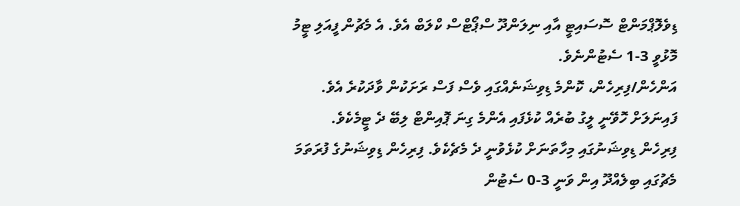ޑިވެލޮޕްމަންޓް ސޮސައިޓީ އާއި ނިލަންދޫ ސްޕޯޓްސް ކްލަބް އެވެ. އެ މެޗުން ފީއަލި ޓީމު މޮޅުވީ 3-1 ސެޓުންނެވެ.
އަންހެން/ފިރިހެން، ކޮންމެ ޑިވިޝަނެއްގައި ވެސް ފަސް ރަށަކުން ވާދަކުރެ އެވެ. ފައިނަލަށް ހޮވޭނީ ލީގު ބުރެއް ކުޅެފައި އެންމެ ގިނަ ޕޮއިންޓް ލިބޭ ދެ ޓީމެކެވެ.
ފިރިހެން ޑިވިޝަނުގައި މިހާތަނަށް ކުޅެވުނީ ދެ މެޗެކެވެ. ފިރިހެން ޑިވިޝަނުގެ ފުރަތަމަ މެޗުގައި ބިލެއްދޫ އިން ވަނީ 3-0 ސެޓުން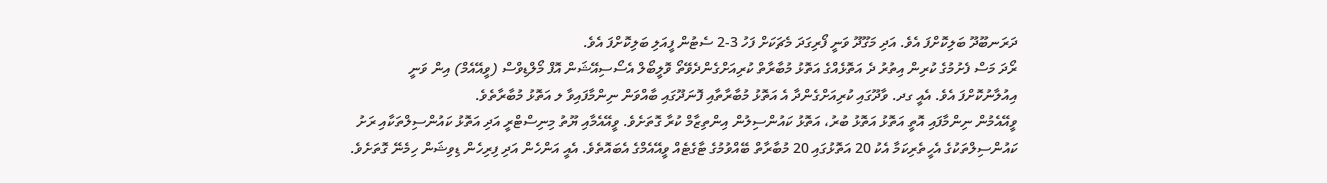ދަރަނބޫދޫ ބަލިކޮށްފަ އެވެ. އަދި މަގޫދޫ ވަނީ ފޯރިގަދަ މެޗަކަށް ފަހު 3-2 ސެޓުން ފީއަލި ބަލިކޮށްފަ އެވެ.
ރޯދަ މަސް ފެށުމުގެ ކުރިން އިތުރު ދެ އަތޮޅެއްގެ އަތޮޅު މުބާރާތް ކުރިއަށްގެންދެވޭތޯ ވޮލީބޯލް އެސޯސިއޭޝަން އޮފް މޯލްޑިވްސް (ވީއޭއެމް) އިން ވަނީ އިއުލާނުކޮށްފަ އެވެ. އެއީ ގދ. ވާދޫގައި ކުރިއަށްގެންދާ އެ އަތޮޅު މުބާރާތާއި ފޮނަދޫގައި ބާއްވަން ނިންމާފައިވާ ލ އަތޮޅު މުބާރާތެވެ.
ވީއޭއެމުން ނިންމާފައި އޮތީ އަތޮޅު އަތޮޅު ބުރު، އަތޮޅު ކައުންސިލުން އިންތިޒާމް ކުރާ ގޮތަށެވެ. ވީއޭއެމާއި ޔޫތު މިނިސްޓްރީ އަދި އަތޮޅު ކައުންސިލްތަކާއި ރަށު ކައުންސިލްތަކުގެ އެހީތެރިކަމާ އެކު 20 އަތޮޅުގައި 20 މުބާރާތް ބޭއްވުމުގެ ޓާގެޓެއް ވީއޭއެމްގެ އެބައޮތެވެ. އެއީ އަންހެން އަދި ފިރިހެން ޑިވިޝަން ހިމެނޭ ގޮތަށެވެ.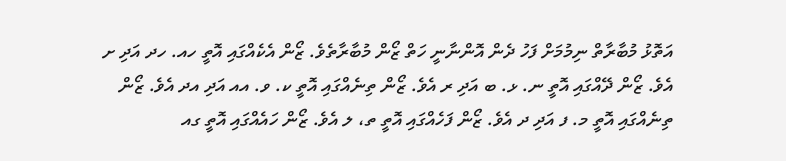އަތޮޅު މުބާރާތް ނިމުމަށް ފަހު ދެން އޮންނާނީ ހަތް ޒޯން މުބާރާތެވެ. ޒޯން އެކެއްގައި އޮތީ ހއ. ހދ އަދި ށ އެވެ. ޒޯން ދޭއްގައި އޮތީ ނ. ޅ. ބ އަދި ރ އެވެ. ޒޯން ތިނެއްގައި އޮތީ ކ. ވ. އއ އަދި އދ އެވެ. ޒޯން ތިނެއްގައި އޮތީ މ. ފ އަދި ދ އެވެ. ޒޯން ފަހެއްގައި އޮތީ ތ، ލ އެވެ. ޒޯން ހައެއްގައި އޮތީ ގއ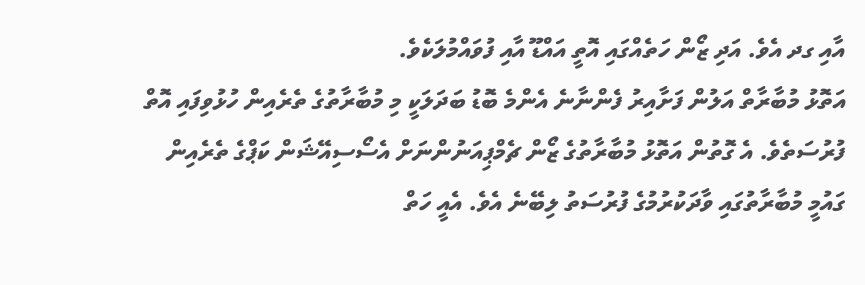އާއި ގދ އެވެ. އަދި ޒޯން ހަތެއްގައި އޮތީ އައްޑޫ އާއި ފުވައްމުލަކެވެ.
އަތޮޅު މުބާރާތް އަލުން ފަށާއިރު ފެންނާނެ އެންމެ ބޮޑު ބަދަލަކީ މި މުބާރާތުގެ ތެރެއިން ހުޅުވިފައި އޮތް ފުރުސަތެވެ. އެ ގޮތުން އަތޮޅު މުބާރާތުގެ ޒޯން ޗެމްޕިއަނުންނަށް އެސޯސިއޭޝަން ކަޕްގެ ތެރެއިން ގައުމީ މުބާރާތުގައި ވާދަކުރުމުގެ ފުރުސަތު ލިބޭނެ އެވެ. އެއީ ހަތް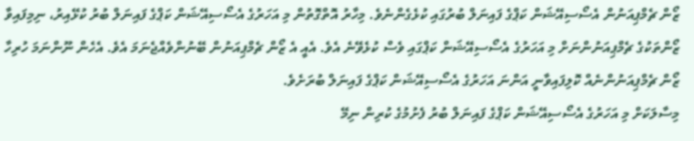ޒޯން ޗެމްޕިއަނުން އެސޯސިއޭޝަން ކަޕްގެ ފައިނަލް ބުރުގައި ކުޅެގެންނެވެ. މިހާރު އޮތްގޮތުން މި އަހަރުގެ އެސޯސިއޭޝަން ކަޕްގެ ފައިނަލް ބުރު ކުޅޭއިރު، ނިމިފައިވާ ޒޯންތަކުގެ ޗެމްޕިއަނުންނަށް މި އަހަރުގެ އެސޯސިއޭޝަން ކަޕްގައި ވެސް ކުޅެވޭނެ އެވެ. އެއީ އެ ޒޯން ޗެމްޕިއަނުން ބޭނުންވެއްޖެނަމަ އެވެ. އެހެން ނޫންނަމަ ހުރިހާ ޒޯން ޗެމްޕިއަނުންނެއް ކޮލިފައިވާނީ އަންނަ އަހަރުގެ އެސޯސިއޭޝަން ކަޕްގެ ފައިނަލް ބުރަށެވެ.
މިސާލަކަށް މި އަހަރުގެ އެސޯސިއޭޝަން ކަޕްގެ ފައިނަލް ބުރު ފެށުމުގެ ކުރިން ނިމޭ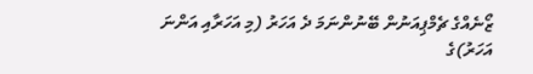ޒޯނެއްގެ ޗެމްޕިއަނުން ބޭނުންނަމަ ދެ އަހަރު (މި އަހަރާއި އަންނަ އަހަރު)ގެ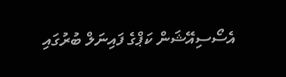އެސޯސިއޭޝަން ކަޕްގެ ފައިނަލް ބުރުގައި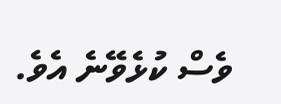ވެސް ކުޅެވޭނެ އެވެ.